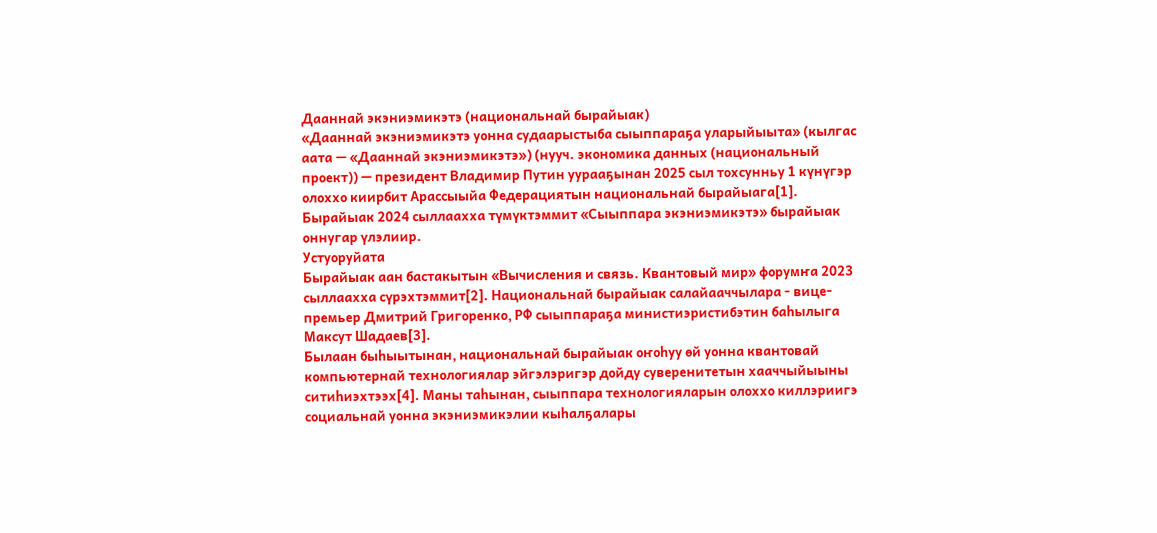Дааннай экэниэмикэтэ (национальнай бырайыак)
«Дааннай экэниэмикэтэ уонна судаарыстыба сыыппараҕа уларыйыыта» (кылгас аата — «Дааннай экэниэмикэтэ») (нууч. экономика данных (национальный проект)) — президент Владимир Путин уурааҕынан 2025 сыл тохсунньу 1 күнүгэр олоххо киирбит Арассыыйа Федерациятын национальнай бырайыага[1]. Бырайыак 2024 сыллаахха түмүктэммит «Сыыппара экэниэмикэтэ» бырайыак оннугар үлэлиир.
Устуоруйата
Бырайыак аан бастакытын «Вычисления и связь. Квантовый мир» форумҥа 2023 сыллаахха сүрэхтэммит[2]. Национальнай бырайыак салайааччылара - вице-премьер Дмитрий Григоренко, РФ сыыппараҕа министиэристибэтин баһылыга Максут Шадаев[3].
Былаан быһыытынан, национальнай бырайыак оҥоһуу өй уонна квантовай компьютернай технологиялар эйгэлэригэр дойду суверенитетын хааччыйыыны ситиһиэхтээх[4]. Маны таһынан, сыыппара технологияларын олоххо киллэриигэ социальнай уонна экэниэмикэлии кыһалҕалары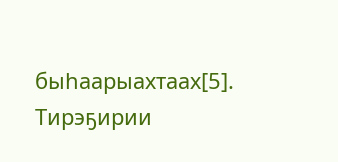быһаарыахтаах[5].
Тирэҕирии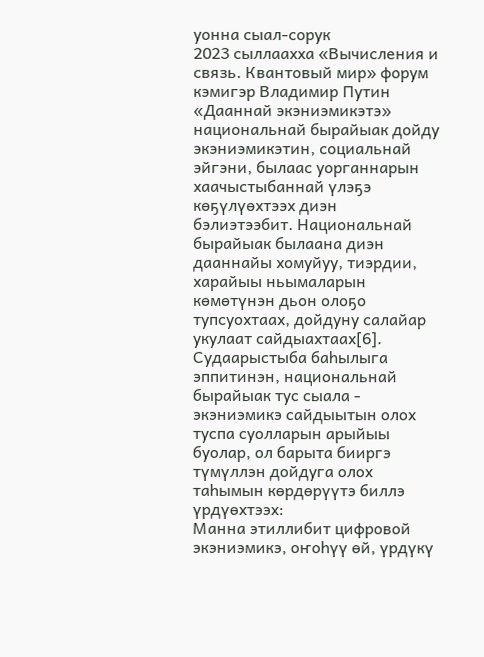уонна сыал-сорук
2023 сыллаахха «Вычисления и связь. Квантовый мир» форум кэмигэр Владимир Путин «Дааннай экэниэмикэтэ» национальнай бырайыак дойду экэниэмикэтин, социальнай эйгэни, былаас уорганнарын хаачыстыбаннай үлэҕэ көҕүлүөхтээх диэн бэлиэтээбит. Национальнай бырайыак былаана диэн дааннайы хомуйуу, тиэрдии, харайыы ньымаларын көмөтүнэн дьон олоҕо тупсуохтаах, дойдуну салайар укулаат сайдыахтаах[6]. Судаарыстыба баһылыга эппитинэн, национальнай бырайыак тус сыала - экэниэмикэ сайдыытын олох туспа суолларын арыйыы буолар, ол барыта бииргэ түмүллэн дойдуга олох таһымын көрдөрүүтэ биллэ үрдүөхтээх:
Манна этиллибит цифровой экэниэмикэ, оҥоһүү өй, үрдүкү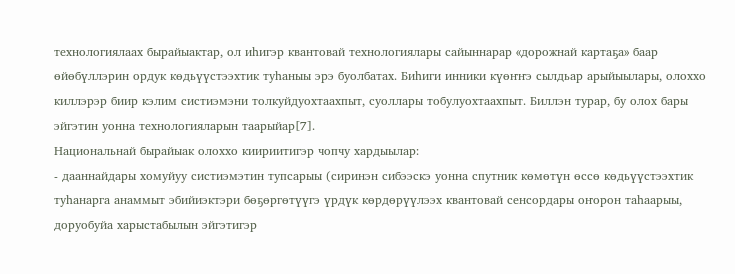технологиялаах бырайыактар, ол иһигэр квантовай технологиялары сайыннарар «дорожнай картаҕа» баар өйөбүллэрин ордук көдьүүстээхтик туһаныы эрэ буолбатах. Биһиги инники күөҥҥэ сылдьар арыйыылары, олоххо киллэрэр биир кэлим систиэмэни толкуйдуохтаахпыт, суоллары тобулуохтаахпыт. Биллэн турар, бу олох бары эйгэтин уонна технологияларын таарыйар[7].
Национальнай бырайыак олоххо киириитигэр чопчу хардыылар:
- дааннайдары хомуйуу систиэмэтин тупсарыы (сиринэн сибээскэ уонна спутник көмөтүн өссө көдьүүстээхтик туһанарга анаммыт эбийиэктэри бөҕөргөтүүгэ үрдүк көрдөрүүлээх квантовай сенсордары оҥорон таһаарыы, доруобуйа харыстабылын эйгэтигэр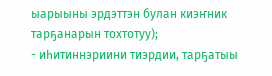ыарыыны эрдэттэн булан киэҥник тарҕанарын тохтотуу);
- иһитиннэриини тиэрдии, тарҕатыы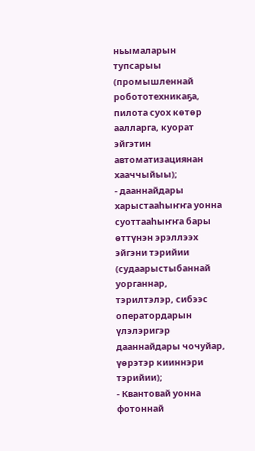ньымаларын тупсарыы (промышленнай робототехникаҕа, пилота суох көтөр аалларга, куорат эйгэтин автоматизациянан хааччыйыы);
- дааннайдары харыстааһыҥҥа уонна суоттааһыҥҥа бары өттүнэн эрэллээх эйгэни тэрийии (судаарыстыбаннай уорганнар, тэрилтэлэр, сибээс оператордарын үлэлэригэр дааннайдары чочуйар, үөрэтэр кииннэри тэрийии);
- Квантовай уонна фотоннай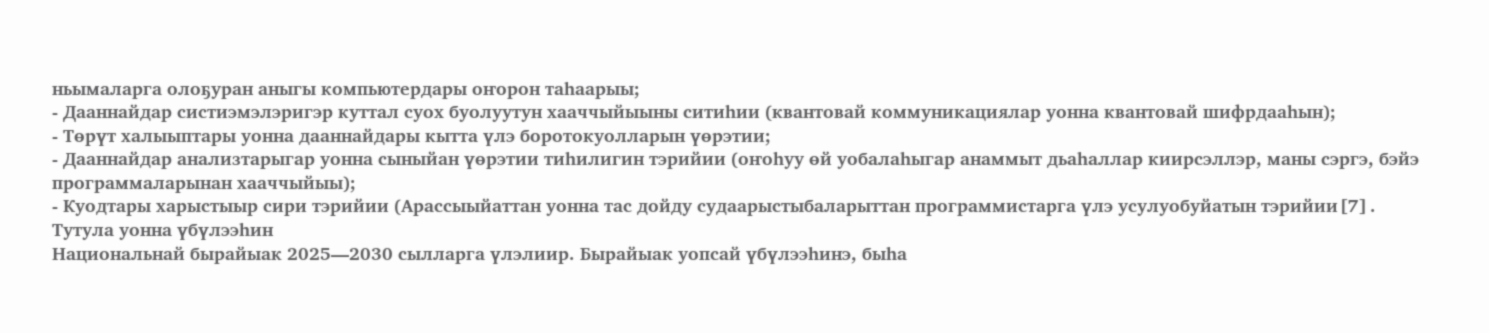ньымаларга олоҕуран аныгы компьютердары оҥорон таһаарыы;
- Дааннайдар систиэмэлэригэр куттал суох буолуутун хааччыйыыны ситиһии (квантовай коммуникациялар уонна квантовай шифрдааһын);
- Төрүт халыыптары уонна дааннайдары кытта үлэ боротокуолларын үөрэтии;
- Дааннайдар анализтарыгар уонна сыныйан үөрэтии тиһилигин тэрийии (оҥоһуу өй уобалаһыгар анаммыт дьаһаллар киирсэллэр, маны сэргэ, бэйэ программаларынан хааччыйыы);
- Куодтары харыстыыр сири тэрийии (Арассыыйаттан уонна тас дойду судаарыстыбаларыттан программистарга үлэ усулуобуйатын тэрийии[7].
Тутула уонна үбүлээһин
Национальнай бырайыак 2025—2030 сылларга үлэлиир. Бырайыак уопсай үбүлээһинэ, быһа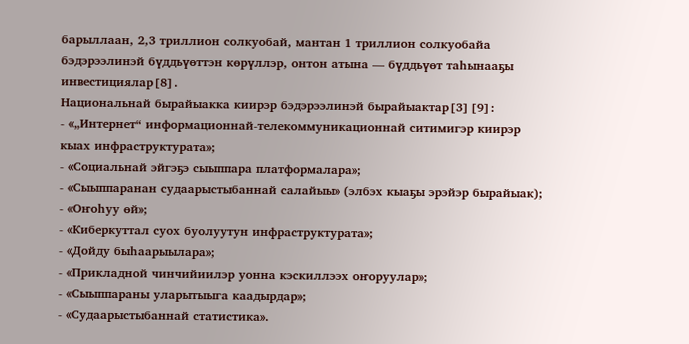барыллаан, 2,3 триллион солкуобай, мантан 1 триллион солкуобайа бэдэрээлинэй бүддьүөттэн көрүллэр, онтон атына — бүддьүөт таһынааҕы инвестициялар[8].
Национальнай бырайыакка киирэр бэдэрээлинэй бырайыактар[3][9]:
- «„Интернет“ информационнай-телекоммуникационнай ситимигэр киирэр кыах инфраструктурата»;
- «Социальнай эйгэҕэ сыыппара платформалара»;
- «Сыыппаранан судаарыстыбаннай салайыы» (элбэх кыаҕы эрэйэр бырайыак);
- «Оҥоһуу өй»;
- «Киберкуттал суох буолуутун инфраструктурата»;
- «Дойду быһаарыылара»;
- «Прикладной чинчийиилэр уонна кэскиллээх оҥоруулар»;
- «Сыыппараны уларытыыга каадырдар»;
- «Судаарыстыбаннай статистика».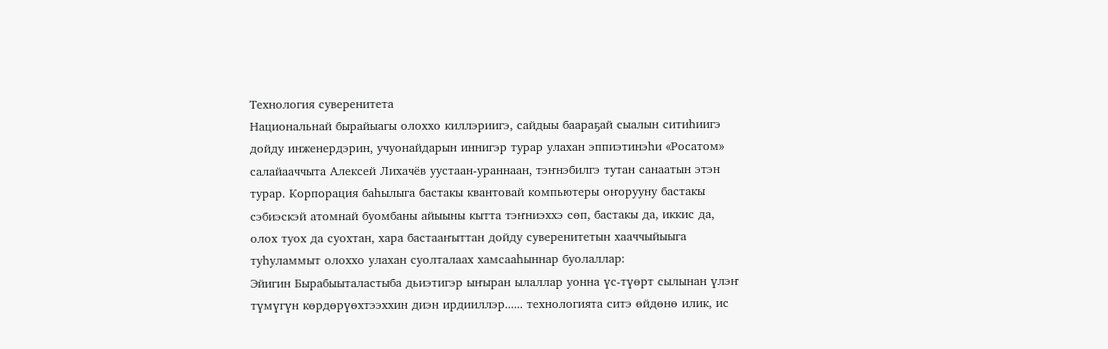Технология суверенитета
Национальнай бырайыагы олоххо киллэриигэ, сайдыы баараҕай сыалын ситиһиигэ дойду инженердэрин, учуонайдарын иннигэр турар улахан эппиэтинэһи «Росатом» салайааччыта Алексей Лихачёв уустаан-ураннаан, тэҥнэбилгэ тутан санаатын этэн турар. Корпорация баһылыга бастакы квантовай компьютеры оҥорууну бастакы сэбиэскэй атомнай буомбаны айыыны кытта тэҥниэххэ сөп, бастакы да, иккис да, олох туох да суохтан, хара бастааҥыттан дойду суверенитетын хааччыйыыга туһуламмыт олоххо улахан суолталаах хамсааһыннар буолаллар:
Эйигин Бырабыыталастыба дьиэтигэр ыҥыран ылаллар уонна үс-түөрт сылынан үлэҥ түмүгүн көрдөрүөхтээххин диэн ирдииллэр...... технологията ситэ өйдөнө илик, ис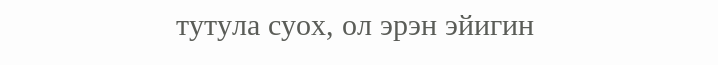тутула суох, ол эрэн эйигин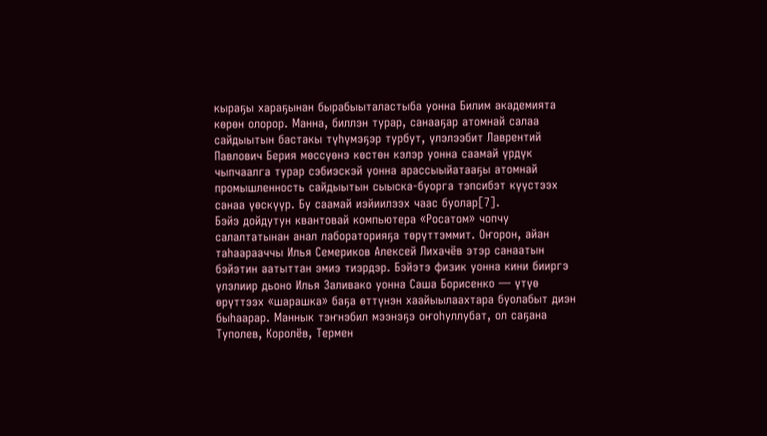кыраҕы хараҕынан бырабыыталастыба уонна Билим академията көрөн олорор. Манна, биллэн турар, санааҕар атомнай салаа сайдыытын бастакы түһүмэҕэр турбут, үлэлээбит Лаврентий Павлович Берия мөссүөнэ көстөн кэлэр уонна саамай үрдүк чыпчаалга турар сэбиэскэй уонна арассыыйатааҕы атомнай промышленность сайдыытын сыыска-буорга тэпсибэт күүстээх санаа үөскүүр. Бу саамай иэйиилээх чаас буолар[7].
Бэйэ дойдутун квантовай компьютера «Росатом» чопчу салалтатынан анал лабораторияҕа төрүттэммит. Оҥорон, айан таһаарааччы Илья Семериков Алексей Лихачёв этэр санаатын бэйэтин аатыттан эмиэ тиэрдэр. Бэйэтэ физик уонна кини бииргэ үлэлиир дьоно Илья Заливако уонна Саша Борисенко — үтүө өрүттээх «шарашка» баҕа өттүнэн хаайыылаахтара буолабыт диэн быһаарар. Маннык тэҥнэбил мээнэҕэ оҥоһуллубат, ол саҕана Туполев, Королёв, Термен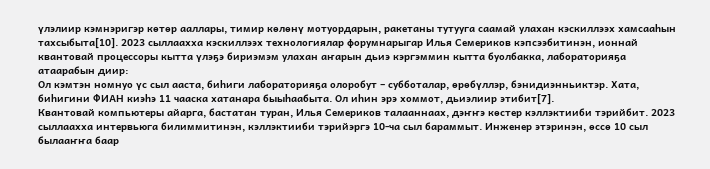үлэлиир кэмнэригэр көтөр ааллары, тимир көлөнү мотуордарын, ракетаны тутууга саамай улахан кэскиллээх хамсааһын тахсыбыта[10]. 2023 сыллаахха кэскиллээх технологиялар форумнарыгар Илья Семериков кэпсээбитинэн, ионнай квантовай процессоры кытта үлэҕэ бириэмэм улахан аҥарын дьиэ кэргэммин кытта буолбакка, лабораторияҕа атаарабын диир:
Ол кэмтэн номнуо үс сыл ааста, биһиги лабораторияҕа олоробут – субботалар, өрөбүллэр, бэнидиэнньиктэр. Хата, биһигини ФИАН киэһэ 11 чааска хатанара быыһаабыта. Ол иһин эрэ хоммот, дьиэлиир этибит[7].
Квантовай компьютеры айарга, бастатан туран, Илья Семериков талааннаах, дэҥҥэ көстер кэллэктииби тэрийбит. 2023 сыллаахха интервьюга билиммитинэн, кэллэктииби тэрийэргэ 10-ча сыл бараммыт. Инженер этэринэн, өссө 10 сыл былааҥҥа баар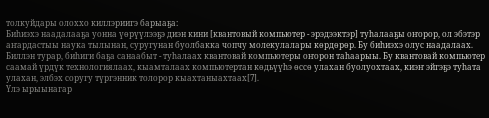толкуйдары олоххо киллэриигэ барыаҕа:
Биһиэхэ наадалааҕа уонна үөрүүлээҕэ диэн кини [квантовый компьютер - эрэдээктэр] туһалааҕы оҥорор, ол эбэтэр аҥардастыы наука тылынан, суругунан буолбакка чопчу молекулалары көрдөрөр. Бу биһиэхэ олус наадалаах. Биллэн турар, биһиги баҕа санаабыт - туһалаах квантовай компьютеры оҥорон таһаарыы. Бу квантовай компьютер саамай үрдүк технологиялаах, кыамталаах компьютертан көдьүүһэ өссө улахан буолуохтаах, киэҥ эйгэҕэ туһата улахан, элбэх соругу түргэнник толорор кыахтаныахтаах[7].
Үлэ ырыынагар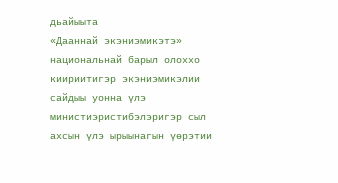дьайыыта
«Дааннай экэниэмикэтэ» национальнай барыл олоххо киириитигэр экэниэмикэлии сайдыы уонна үлэ министиэристибэлэригэр сыл ахсын үлэ ырыынагын үөрэтии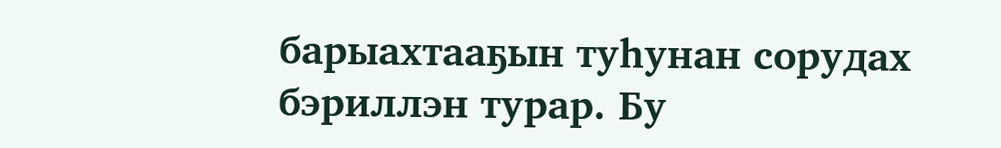барыахтааҕын туһунан сорудах бэриллэн турар. Бу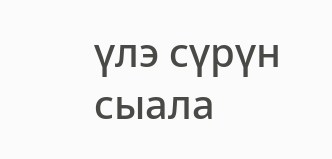үлэ сүрүн сыала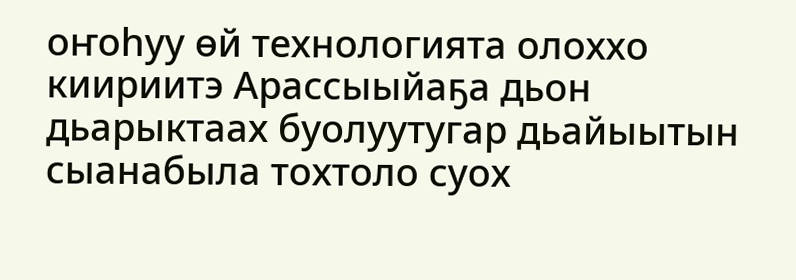оҥоһуу өй технологията олоххо киириитэ Арассыыйаҕа дьон дьарыктаах буолуутугар дьайыытын сыанабыла тохтоло суох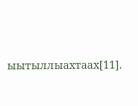ыытыллыахтаах[11].